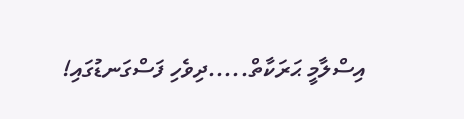އިސްލާމީ ޙަރަކާތް.....ދިވެހި ފަސްގަނޑުގައި!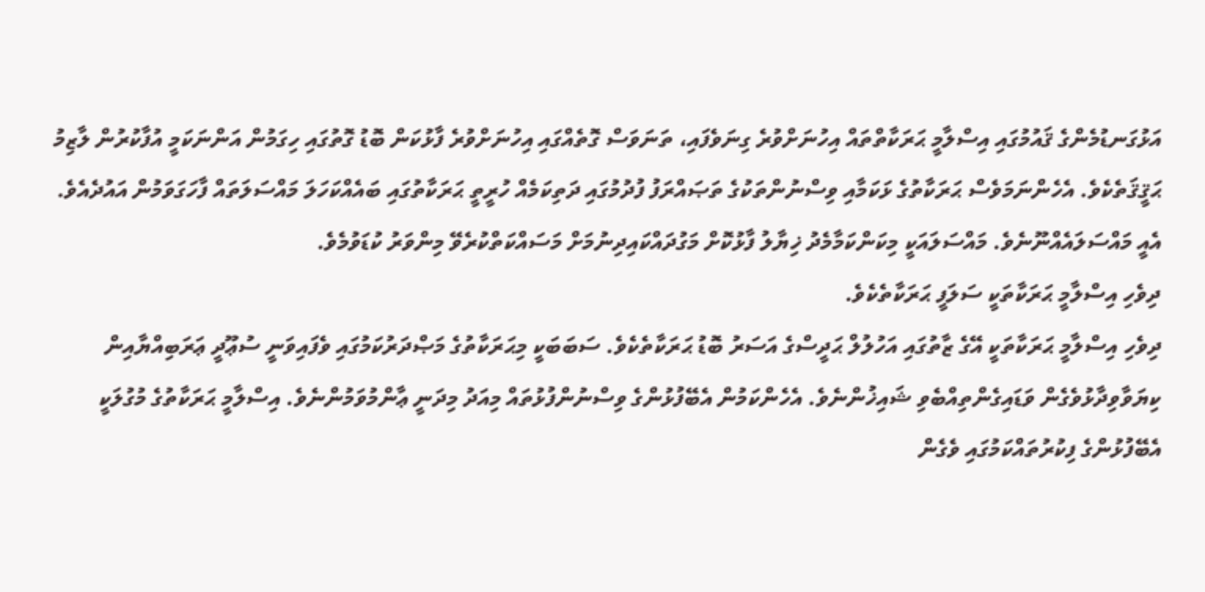އަޅުގަނޑުމެންގެ ޤައުމުގައި އިސްލާމީ ޙަރަކާތްތައް އިހުނަށްވުރެ ގިނަވެފައި، ތަނަވަސް ގޮތެއްގައި އިހުނަށްވުރެ ފާޅުކަން ބޮޑު ގޮތުގައި ހިގަމުން އަންނަކަމީ އުފާކުރުން ލާޒިމު ޙަޤީޤަތެކެވެ. އެހެންނަމަވެސް ޙަރަކާތުގެ ޅަކަމާއި ވިސްނުންތަކުގެ ތަޞައްރަފު ފުދުމުގައި ދަތިކަމެއް ހުރީތީ ޙަރަކާތުގައި ބައެއްކަހަލަ މައްސަލަތައް ފާހަގަވަމުން އައުދެއެވެ. އެއީ މައްސަލައެއްނޫނެވެ. މައްސަލައަކީ މިކަންކަމާމެދު ޚިޔާލު ފާޅުކޮށް މަގުދައްކައިދިނުމަށް މަސައްކަތްކުރެވޭ މިންވަރު ކުޑަވުމެވެ.
ދިވެހި އިސްލާމީ ޙަރަކާތަކީ ސަލަފީ ޙަރަކާތެކެވެ.
ދިވެހި އިސްލާމީ ޙަރަކާތަކީ އޭގެ ޒާތުގައި އަހުލުލް ޙަދީސްގެ އަސަރު ބޮޑު ޙަރަކާތެކެވެ. ސަބަބަކީ މިޙަރަކާތުގެ މަޞްދަރުކަމުގައި ވެފައިވަނީ ސުޢޫދީ ޢަރަބިއްޔާއިން ކިޔަވާވިދާޅުވެގެން ވަޑައިގެންތިއްބެވި ޝައިޚުންނެވެ. އެހެންކަމުން އެބޭފުޅުންގެ ވިސްނުންފުޅުތައް މިއަދު މިދަނީ ޢާންމުވަމުންނެވެ. އިސްލާމީ ޙަރަކާތުގެ މުގުލަކީ އެބޭފުޅުންގެ ފިކުރުތައްކަމުގައި ވެގެން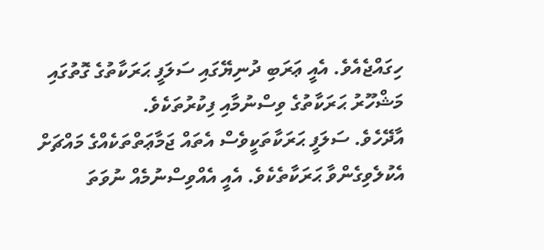ހިގައްޖެއެވެ. އެއީ ޢަރަބި ދުނިޔޭގައި ސަލަފީ ޙަރަކާތުގެ ގޮތުގައި މަޝްހޫރު ޙަރަކާތުގެ ވިސްނުމާއި ފިކުރުތަކެވެ.
އާދޭހެވެ. ސަލަފީ ޙަރަކާތަކީވެސް އެތައް ޖަމާޢަތްތަކެއްގެ މައްޗަށް އެކުލެވިގެންވާ ޙަރަކާތެކެވެ. އެއީ އެއްވިސްނުމެއް ނުވަތަ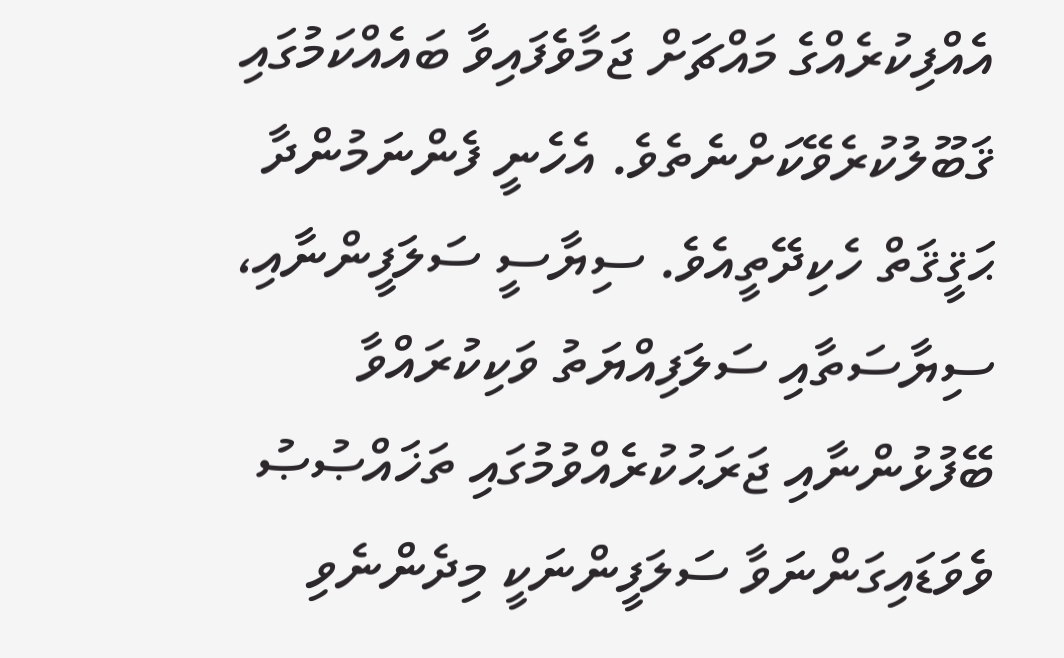އެއްފިކުރެއްގެ މައްޗަށް ޖަމާވެފައިވާ ބައެއްކަމުގައި ޤަބޫލުކުރެވޭކަށްނެތެވެ. އެހެނީ ފެންނަމުންދާ ޙަޤީޤަތް ހެކިދޭތީއެވެ. ސިޔާސީ ސަލަފީންނާއި، ސިޔާސަތާއި ސަލަފިއްޔަތު ވަކިކުރައްވާ ބޭފުޅުންނާއި ޖަރަޙުކުރެއްވުމުގައި ތަޚައްޞުޞު ވެވަޑައިގަންނަވާ ސަލަފީންނަކީ މިދެންނެވި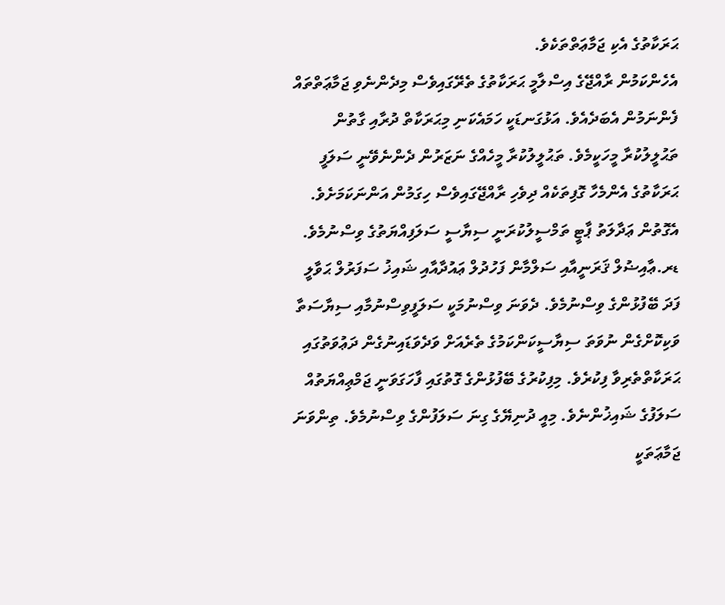ޙަރަކާތުގެ އެކި ޖަމާޢަތްތަކެވެ.
އެހެންކަމުން ރާއްޖޭގެ އިސްލާމީ ޙަރަކާތުގެ ތެރޭގައިވެސް މިދެންނެވި ޖަމާޢަތްތައް ފެންނަމުން އެބަދެއެވެ. އަޅުގަނޑަކީ ހަމައެކަނި މިޙަރަކާތް ދުރާއި ގާތުން ތަޙުލީލުކުރާ މީހަކީމެވެ. ތަޙުލީލުކުރާ މީހެއްގެ ނަޒަރުން ދެންނެވޭނީ ސަލަފީ ޙަރަކާތުގެ އެންމެހާ ގޮފިތަކެއް ދިވެހި ރާއްޖޭގައިވެސް ހިގަމުން އަންނަކަމަށެވެ. އެގޮތުން ޢަދާލަތު ޕާޓީ ތަމްސީލުކުރަނީ ސިޔާސީ ސަލަފިއްޔަތުގެ ވިސްނުމެވެ. ޑރ.ޢާއިޟުލް ޤަރަނީއާއި ސަލްމާން ފަހުދުލް ޢައުދާއާއި ޝައިޚު ސަފަރުލް ޙަވާލީ ފަދަ ބޭފުޅުންގެ ވިސްނުމެވެ. ދެވަނަ ވިސްނުމަކީ ސަލަފީވިސްނުމާއި ސިޔާސަތާ ވަކިކޮށްގެން ނުވަތަ ސިޔާސީކަންކަމުގެ ތެރެއަށް ވަދެވަޑައިނުގެން ދަޢުވަތުގައި ޙަރަކާތްތެރިވާ ފިކުރެވެ. މިފިކުރުގެ ބޭފުޅުންގެ ގޮތުގައި ފާހަގަވަނީ ޖަމްޢިއްޔަތުއް ސަލަފުގެ ޝައިޚުންނެވެ. މިއީ ދުނިޔޭގެ ގިނަ ސަލަފުންގެ ވިސްނުމެވެ. ތިންވަނަ ޖަމާޢަތަކީ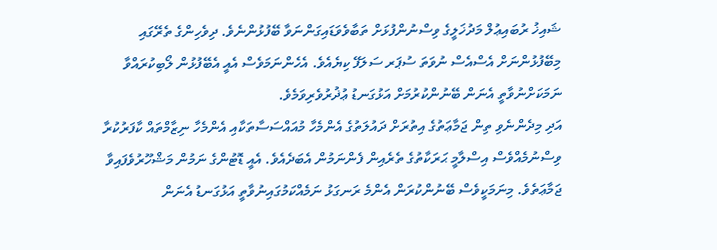ޝައިޚު ރުބައިޢުލް މަދުޚަލީގެ ވިސްނުންފުޅަށް ތަބާވެވަޑައިގަންނަވާ ބޭފުޅުންނެވެ. ދިވެހިންގެ ތެރޭގައި މިބޭފުޅުންނަށް އެސްއެސް ނުވަތަ ސުޕަރ ސަލަފޭ ކިޔެއެވެ. އެހެންނަމަވެސް އެއީ އެބޭފުޅުން ލޯބިކުރައްވާ ނަމަކަށްނުވާތީ އެނަން ބޭނުންކުރުމަށް އަޅުގަނޑު ޢުޛުރުވެރިވަމެވެ.
އަދި މިދެންނެވި ތިން ޖަމާޢަތުގެ އިތުރަށް ދައުލަތުގެ އެންމެހާ މުއައްސަސާތަކާއި އެންމެހާ ނިޒާމްތައް ކާފަރުކުރާ ވިސްނުމެއްވެސް އިސްލާމީ ޙަރަކާތުގެ ތެރެއިން ފެންނަމުން އެބަދެއެވެ. އެއީ ޑޮޓުންގެ ނަމުން މަޝްހޫރުވެފައިވާ ޖަމާޢަތެވެ. މިނަމަކީވެސް ބޭނުންކުރަން އެންމެ ރަނގަޅު ނަމެއްކަމުގައިނުވާތީ އަޅުގަނޑު އެނަން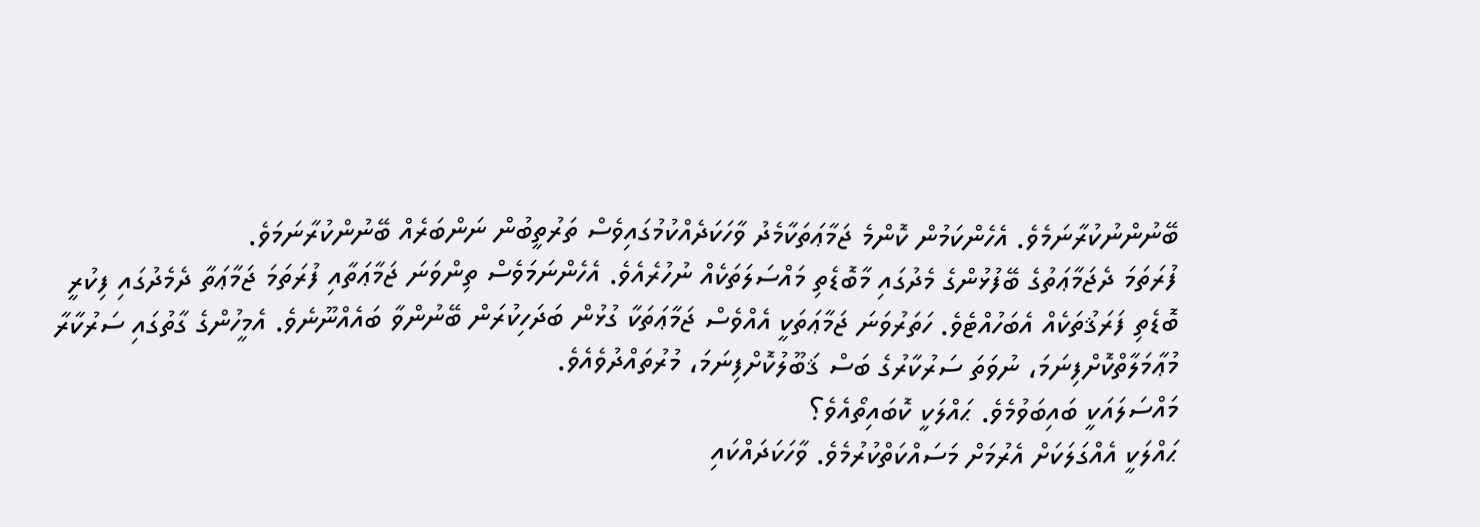ބޭނުންނުކުރާނަމެވެ. އެހެންކަމުން ކޮންމެ ޖަމާޢަތަކާމެދު ވާހަކަދެއްކުމުގައިވެސް ތަރުތީބުން ނަންބަރެއް ބޭނުންކުރާނަމަވެ.
ފުރަތަމަ ދެޖަމާޢަތުގެ ބޭފުޅުންގެ މެދުގައި މާބޮޑެތި މައްސަލަތަކެއް ނުހުރެއެވެ. އެހެންނަމަވެސް ތިންވަނަ ޖަމާޢަތާއި ފުރަތަމަ ޖަމާޢަތާ ދެމެދުގައި ފިކުރީ ބޮޑެތި ފަރަޤުތަކެއް އެބަހުއްޓެވެ. ހަތަރުވަނަ ޖަމާޢަތަކީ އެއްވެސް ޖަމާޢަތަކާ ގުޅުން ބަދަހިކުރަން ބޭނުންވާ ބައެއްނޫނެވެ. އެމީހުންގެ ގާތުގައި ސަރުކާރާ މުޢާމަލާތްކޮށްފިނަމަ، ނުވަތަ ސަރުކާރުގެ ބަސް ޤަބޫލުކޮށްފިނަމަ، މުރުތައްދުވެއެވެ.
މައްސަލައަކީ ބައިބަވުމެވެ. ޙައްލަކީ ކޮބައިތޯއެވެ؟
ޙައްލަކީ އެއްގަލަކަށް އެރުމަށް މަސައްކަތްކުރުމެވެ. ވާހަކަދައްކައި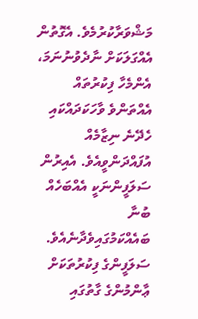މަޝްވަރާކުރުމެވެ. އެގޮތުން އެއްގަލަކަށް ނާދެވުނުނަމަ، އެންމެހާ ފިކުރުތައް އެއްތަންވެ ވާހަކަދައްކައި ހެދޭނެ ނިޒާމެއް އުފައްދަންވީއެވެ. އެއިރުން ސަލަފީންނަކީ އެއްބަހެއް ބުނާ ބައެއްކަމުގައިވެދާނެއެވެ. ސަލަފީންގެ ފިކުރުތަކަށް ޢާންމުންގެ ގާތުގައި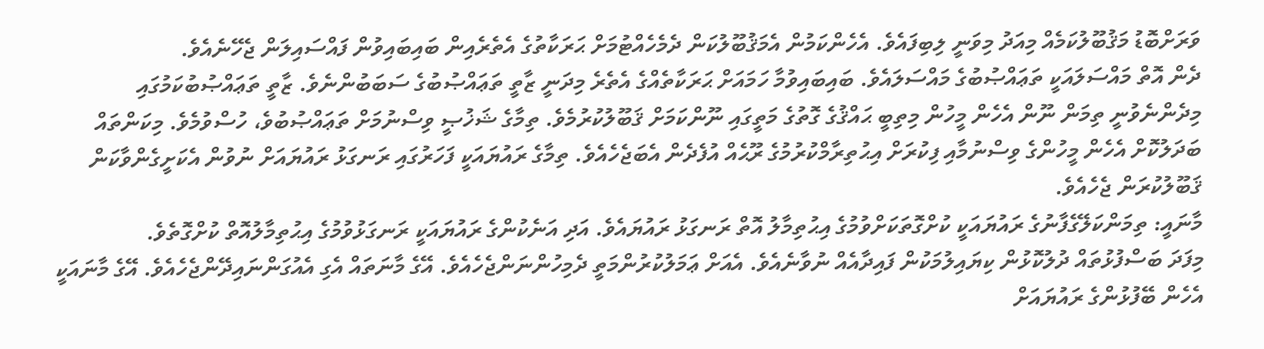ވަރަށްބޮޑު މަޤުބޫލުކަމެއް މިއަދު މިވަނީ ލިބިފައެވެ. އެހެންކަމުން އެމަޤުބޫލުކަން ދެމެހެއްޓުމަށް ޙަރަކާތުގެ އެތެރެއިން ބައިބައިވުން ފައްސައިލަން ޖެހޭނެއެވެ.
ދެން އޮތް މައްސަލައަކީ ތަޢައްޞުބުގެ މައްސަލައެވެ. ބައިބައިވުމާ ހަމައަށް ޙަރަކާތެއްގެ އެތެރެ މިދަނީ ޒާތީ ތަޢައްޞުބުގެ ސަބަބުންނެވެ. ޒާތީ ތަޢައްޞުބުކަމުގައި މިދެންނެވުނީ ތިމަން ނޫން އެހެން މީހުން މިތިބީ ޙައްޤުގެ ގޮތުގެ މަތީގައި ނޫންކަމަށް ޤަބޫލުކުރުމެވެ. ތިމާގެ ޝަޚުޞީ ވިސްނުމަށް ތަޢައްޞުބުވެ، ހުސްވުމެވެ. މިކަންތައް ބަދަލުކޮށް އެހެން މީހުންގެ ވިސްނުމާއި ފިކުރަށް އިޙުތިރާމްކުރުމުގެ ރޫޙެއް އުފެދެން އެބަޖެހެއެވެ. ތިމާގެ ރައުޔައަކީ ފަހަރުގައި ރަނގަޅު ރައުޔައަށް ނުވުން އެކަށީގެންވާކަން ޤަބޫލުކުރަން ޖެހެއެވެ.
މާނައީ: ތިމަންކަލޭގެފާނުގެ ރައުޔައަކީ ކުށްގޮތަކަށްވުމުގެ އިޙުތިމާލު އޮތް ރަނގަޅު ރައުޔައެވެ. އަދި އަނެކުންގެ ރައުޔައަކީ ރަނގަޅުވުމުގެ އިޙުތިމާލުއޮތް ކުށްގޮތެވެ.
މިފަދަ ބަސްފުޅުތައް ދުލުކޮޅުން ކިޔައިލުމަކުން ފައިދާއެއް ނުވާނެއެވެ. އެއަށް ޢަމަލުކުރުންމަތީ ދެމިހުންނަންޖެހެއެވެ. އޭގެ މާނަތައް އެގި އެއުގަންނައިދޭންޖެހެއެވެ. އޭގެ މާނައަކީ އެހެން ބޭފުޅުންގެ ރައުޔައަށް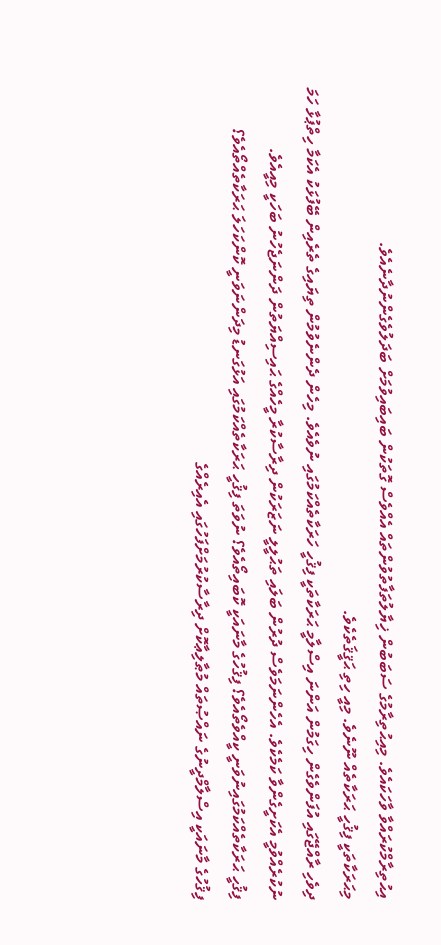އިޙުތިރާމްކުރައްވާ ވާހަކައެވެ. މިއިޙުތިރާމުގެ ސަބަބުން ޚިޔާލުތަފާތުވުންތައް އެއްވެސް ގޮތަކުން ބައިބައިވުމަށް ބަދަލުވެގެންނުދާނެއެވެ.
މިޙަރަކާތަކީ ފިޤުހީ ޙަރަކާތެއް ނޫނެވެ. މިއީ ހިތި ޙަޤީޤަތެކެވެ.
ދިވެހި ރާއްޖޭގައި އުފަންވެގެން ހިގަމުން އަންނަ އިސްލާމީ ޙަރަކާތަކީ ފިޤުހީ ހަރަކާތެއްކަމުގައި ނުވެއެވެ. މިހެން ދެންނެވުމުން ތިޔައިގެ ތެރެއިން ބޭފުޅަކު އެކަމާ ހިތްޕުޅާ ހަމަ ނުކުރެއްވުމީ އެކަށީގެންވާ ކަމެކެވެ. އެހެންނަމަވެސް ދުރުން ބަލައި ތަޙުލީލީ ނަޒަރަކުން ދިރާސާކުރާ މީހެއްގެ ޙައިސިއްޔަތުން ދަންނަޖެހުނު ބަހަކީ މިއީއެވެ.
ފިޤުހީ ޙަރަކާތެއްކަމުގައިނުވަނީ ކީއްވެތޯއެވެ؟ ފިޤުހުގެ މާނައަކީ ކޮބައިތޯއެވެ؟ ނުވަތަ ފިޤުހީ ޙަރަކާތެއްކަމުގައި އަޅުގަނޑު މިދަންނަވަނީ ކޮންކަހަލަ ޙަރަކާތެއްތޯއެވެ؟
ފިޤުހުގެ މާނައަކީ އިސްލާމްދީނުގެ ނައްޞުތައް މުޠާލިޢާކޮށް ދިރާސާކުރުމަށްފަހުގައި އެއިރެއްގެ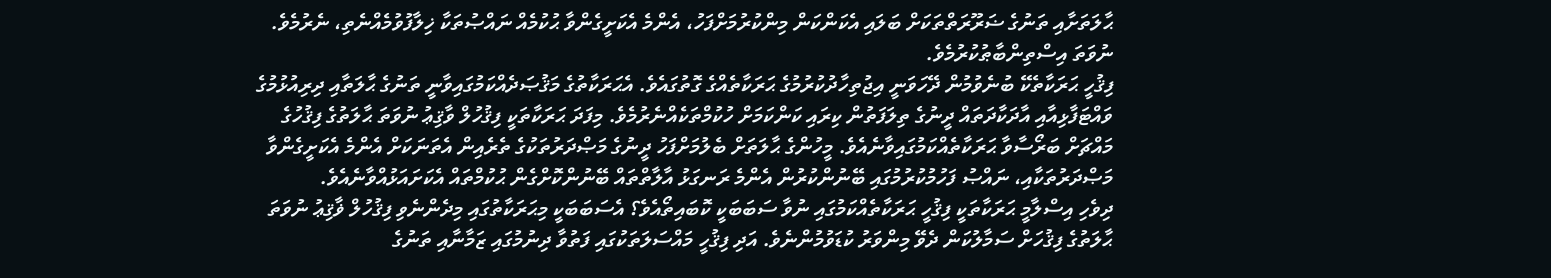ޙާލަތަށާއި ތަނުގެ ޟަރޫރަތްތަކަށް ބަލައި އެކަންކަން މިންކުރުމަށްފަހު، އެންމެ އެކަށީގެންވާ ޙުކުމެއް ނައްޞުތަކާ ޚިލާފުވުމެއްނެތި، ނެރުމެވެ. ނުވަތަ އިސްތިންބާޠުކުރުމެވެ.
ފިޤުހީ ޙަރަކާތެކޭ ބުނެވުމުން ދޭހަވަނީ އިޖުތިހާދުކުރުމުގެ ޙަރަކާތެއްގެ ގޮތުގައެވެ. އެޙަރަކާތުގެ މަޤުޞަދެއްކަމުގައިވާނީ ތަނުގެ ޙާލަތާއި ދިރިއުޅުމުގެ ވައްޓަފާޅިއާއި އާދަކާދަތައް ދީނުގެ ތިލަފަތުން ކިރައި ކަންކަމަށް ހުކުމްތަކެއްނެރުމެވެ. މިފަދަ ޙަރަކާތަކީ ފިޤުހުލް ވާޤިޢު ނުވަތަ ޙާލަތުގެ ފިޤުހުގެ މައްޗަށް ބަރޯސާވާ ޙަރަކާތެއްކަމުގައިވާނެއެވެ. މީހުންގެ ޙާލަތަށް ބެލުމަށްފަހު ދީނުގެ މަޞްދަރުތަކުގެ ތެރެއިން އެތަނަކަށް އެންމެ އެކަށީގެންވާ މަޞްދަރުތަކާއި، ނައްޞު ފަހުމުކުރުމުގައި ބޭނުންކުރުން އެންމެ ރަނގަޅު އާލާތްތައް ބޭނުންކޮށްގެން ޙުކުމްތައް އެކަށައަޅުއްވާނެއެވެ.
ދިވެހި އިސްލާމީ ޙަރަކާތަކީ ފިޤުހީ ޙަރަކާތެއްކަމުގައި ނުވާ ސަބަބަކީ ކޮބައިތޯއެވެ؟ އެސަބަބަކީ މިޙަރަކާތުގައި މިދެންނެވި ފިޤުހުލް ޥާޤިޢު ނުވަތަ ޙާލަތުގެ ފިޤުހަށް ސަމާލުކަން ދެވޭ މިންވަރު ކުޑަވުމުންނެވެ. އަދި ފިޤުހީ މައްސަލަތަކުގައި ފަތުވާ ދިނުމުގައި ޒަމާނާއި ތަނުގެ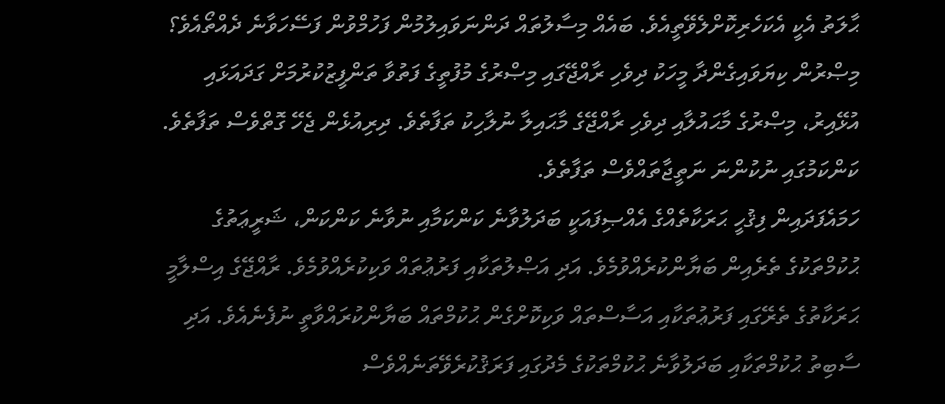ޙާލަތު އެކީ އެކަހެރިކޮށްލެވޭތީއެވެ. ބައެއް މިސާލުތައް ދަންނަވައިލުމުން ފަހުމްވުން ފަސޭހަވާނެ ދެއްތޯއެވެ؟
މިޞްރުން ކިޔަވައިގެންދާ މީހަކު ދިވެހި ރާއްޖޭގައި މިޞްރުގެ މުފުތީގެ ފަތުވާ ތަންފީޒުކުރުމަށް ގަދައަޅައި އުޅޭއިރު، މިޞްރުގެ މާޙައުލާއި ދިވެހި ރާއްޖޭގެ މާޙައިލާ ނުލާހިކު ތަފާތެވެ. ދިރިއުޅެން ޖެހޭ ގޮތްވެސް ތަފާތެވެ. ކަންކަމުގައި ނުކުންނަ ނަތީޖާތައްވެސް ތަފާތެވެ.
ހަމައެފަދައިން ފިޤުހީ ޙަރަކާތެއްގެ އެއްޞިފައަކީ ބަދަލުވާނެ ކަންކަމާއި ނުވާނެ ކަންކަން، ޝަރީޢަތުގެ ޙުކުމްތަކުގެ ތެރެއިން ބަޔާންކުރެއްވުމެވެ. އަދި އަޞްލުތަކާއި ފަރުޢުތައް ވަކިކުރެއްވުމެވެ. ރާއްޖޭގެ އިސްލާމީ ޙަރަކާތުގެ ތެރޭގައި ފަރުޢުތަކާއި އަސާސްތައް ވަކިކޮށްގެން ޙުކުމްތައް ބަޔާންކުރައްވާތީ ނުފެނެއެވެ. އަދި ސާބިތު ޙުކުމްތަކާއި ބަދަލުވާނެ ޙުކުމްތަކުގެ މެދުގައި ފަރަޤުކުރެވޭތަނެއްވެސް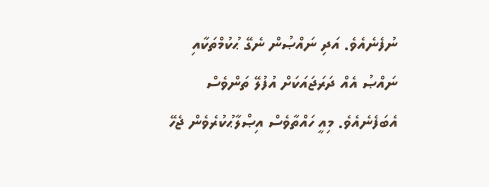ނުފެނެއެވެ. އަދި ނައްޞުން ނެގޭ ޙުކުމްތަކާއި ނައްޞު އެއް ދަރަޖައަކަށް އުފުލޭ ތަންވެސް އެބަފެނެއެވެ. މިއީ ހައްތާވެސް އިޞްލާޙުކުރެވެން ޖެހޭ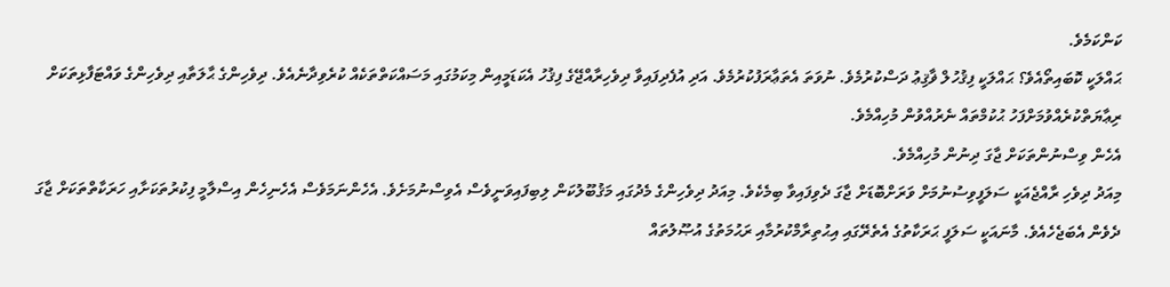ކަންކަމެވެ.
ޙައްލަކީ ކޮބައިތޯއެވެ؟ ޙައްލަކީ ފިޤުހުލް ޥާޤިޢު ދަސްކުރުމެވެ. ނުވަތަ އެތަޢާރަފުކުރުމެވެ. އަދި އުފެދިފައިވާ ދިވެހިރާއްޖޭގެ ފިޤުހު އެކަޑަމީއިން މިކަމުގައި މަސައްކަތްތަކެއް ކުރެވިދާނެއެވެ. ދިވެހިންގެ ޙާލަތާއި ދިވެހިންގެ ވައްޓަފާޅިތަކަށް ރިޢާޔަތްކުރެއްވުމަށްފަހު ޙުކުމްތައް ނެރުއްވުން މުހިއްމެވެ.
އެހެން ވިސްނުންތަކަށް ޖާގަ ދިނުން މުހިއްމެވެ.
މިއަދު ދިވެހި ރާއްޖެއަކީ ސަލަފީވިސުނުމަށް ވަރަށްބޮޑަށް ޖާގަ ދެވިފައިވާ ބިމެކެވެ. މިއަދު ދިވެހިންގެ މެދުގައި މަޤުބޫލުކަން ލިބިފައިވަނީވެސް އެވިސްނުމަށެވެ. އެހެންނަމަވެސް އެހެނިހެން އިސްލާމީ ފިކުރުތަކަށާއި ހަރަކާތްތަކަށް ޖާގަ ދެވެން އެބަޖެހެއެވެ. މާނައަކީ ސަލަފީ ޙަރަކާތުގެ އެތެރޭގައި އިޙުތިރާމްކުރުމާއި ރަޙުމަތުގެ އުޞޫލުތައް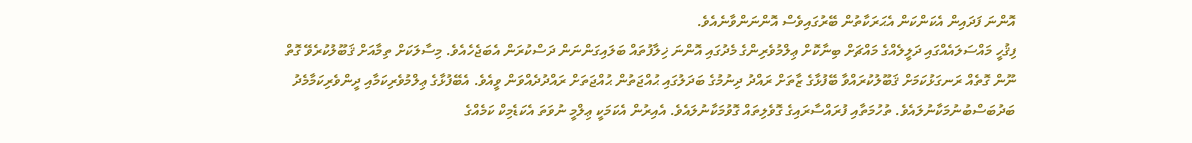އޮންނަ ފަދައިން އެކަންކަން އެޙަރަކާތުން ބޭރުގައިވެސް އޮންނަންވާނެއެވެ.
ފިޤުހީ މައްސަލައެއްގައި ދަލީލެއްގެ މައްޗަށް ބިނާކޮށް ޢިލްމުވެރިންގެ މެދުގައި އޮންނަ ޚިލާފުތައް ބަލައިގަންނަން ދަސްކުރަން އެބަޖެހެއެވެ. މިސާލަކަށް ތިމާއަށް ޤަބޫލުކުރެވޭ ގޮތް ނޫން ގޮތެއް ރަނގަޅުކަމަށް ޤަބޫލުކުރައްވާ ބޭފުޅާގެ ޒާތަށް ރައްދު ދިނުމުގެ ބަދަލުގައި ޙުއްޖަތުން ޙުއްޖަތަށް ރައްދުދެއްވަން ވީއެވެ. އެބޭފުޅާގެ ޢިލްމުވެރިކަމާއި ދީންވެރިކަމާމެދު ބަދުބަސްބުނުމަކާނުލައެވެ. ތުހުމަތާއި ފުރައްސާރައިގެ ގޮވެލިތައް ގޮވުމަކާނުލައެވެ. އެއިރުން އެކަމަކީ ޢިލްމީ ނުވަތަ އެކަޑެމިކް ކަމެއްގެ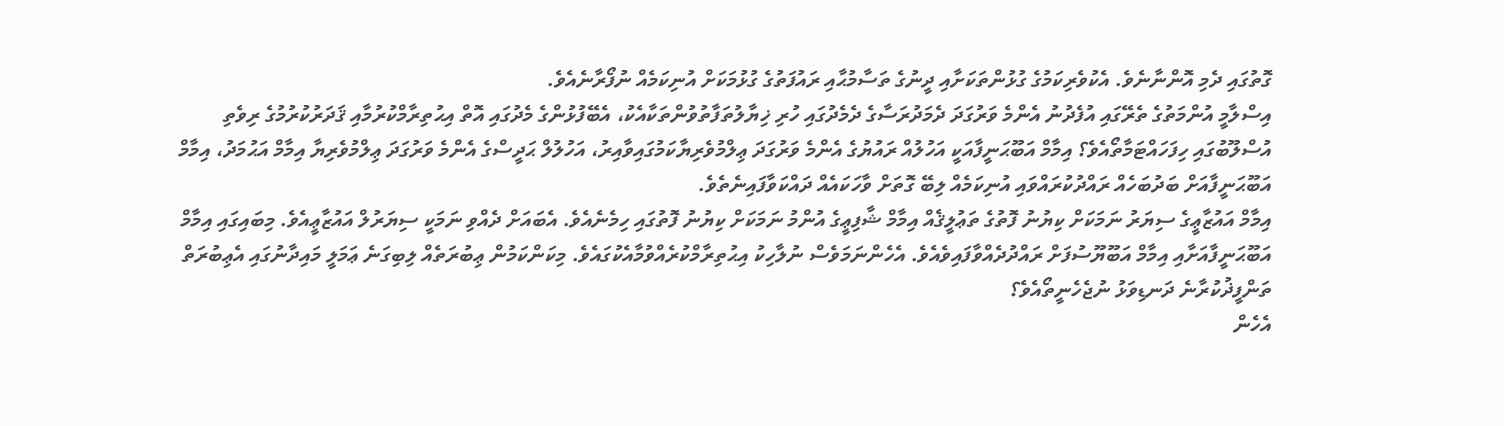ގޮތުގައި ދެމި އޮންނާނެވެ. އެކުވެރިކަމުގެ ގުޅުންތަކަށާއި ދީނުގެ ތަސާމުޙާއި ރައުފަތުގެ ގުޅުމަކަށް އުނިކަމެއް ނުފޯރާނެއެވެ.
އިސްލާމީ އުންމަތުގެ ތެރޭގައި އުފެދުނު އެންމެ ވަރުގަދަ ދެމަދުރަސާގެ ދެމެދުގައި ހުރި ޚިޔާލުތަފާތުވުންތަކާއެކު، އެބޭފުޅުންގެ މެދުގައި އޮތް އިޙުތިރާމްކުރުމާއި ޤަދަރުކުރުމުގެ ރިވެތި އުސްލޫބުގައި ހިފަހައްޓަމާތޯއެވެ؟ އިމާމް އަބޫޙަނީފާއަކީ އަހުލުއް ރައުޔުގެ އެންމެ ވަރުގަދަ ޢިލްމުވެރިޔާކަމުގައިވާއިރު، އަހުލުލް ޙަދީސްގެ އެންމެ ވަރުގަދަ ޢިލްމުވެރިޔާ އިމާމް އަޙުމަދު، އިމާމް އަބޫޙަނީފާއަށް ބަދުބަހެއް ރައްދުކުރައްވައި އުނިކަމެއް ލިބޭ ގޮތަށް ވާހަކައެއް ދައްކަވާފައިނެތެވެ.
އިމާމް އައުޒާޢީގެ ސިޔަރު ނަމަކަށް ކިޔުނު ފޮތުގެ ތަޢުލީޤެއް އިމާމް ޝާފިޢީގެ އުންމު ނަމަކަށް ކިޔުނު ފޮތުގައި ހިމެނެއެވެ. އެބައަށް ދެއްވި ނަމަކީ ސިޔަރުލް އައުޒާޢީއެވެ. މިބައިގައި އިމާމް އަބޫޙަނީފާއަށާއި އިމާމް އަބޫޔޫސުފަށް ރައްދުދެއްވާފައިވެއެވެ. އެހެންނަމަވެސް ނުލާހިކު އިޙުތިރާމްކުރެއްވުމާއެކުގައެވެ. މިކަންކަމުން ޢިބުރަތެއް ލިބިގަނެ ޢަމަލީ މައިދާނުގައި އެޢިބުރަތް ތަންފީޛުކުރާނެ ދަނޑިވަޅު ނުޖެހެނީތޯއެވެ؟
އެހެން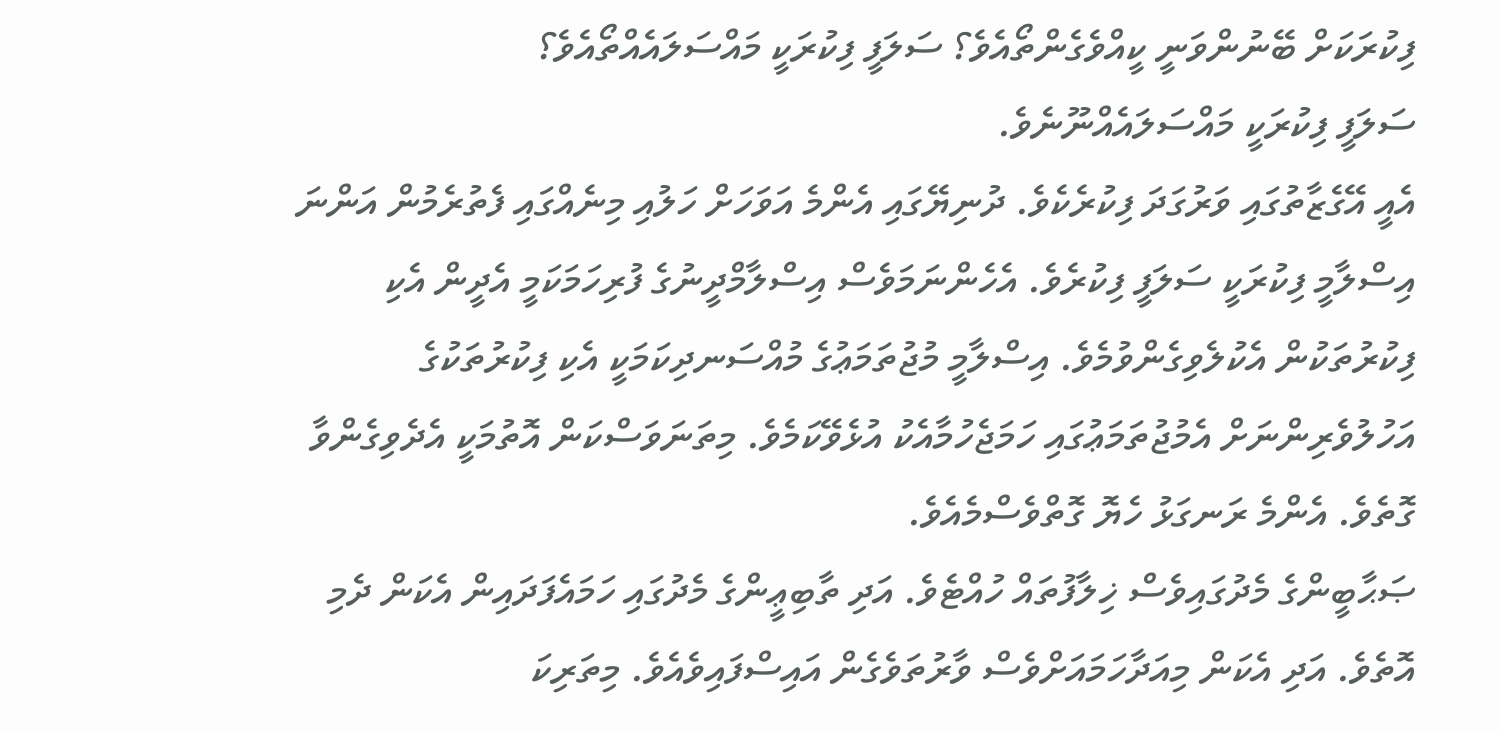ފިކުރަކަށް ބޭނުންވަނީ ކީއްވެގެންތޯއެވެ؟ ސަލަފީ ފިކުރަކީ މައްސަލައެއްތޯއެވެ؟
ސަލަފީ ފިކުރަކީ މައްސަލައެއްނޫނެވެ.
އެއީ އޭގެޒާތުގައި ވަރުގަދަ ފިކުރެކެވެ. ދުނިޔޭގައި އެންމެ އަވަހަށް ހަލުއި މިނެއްގައި ފެތުރެމުން އަންނަ އިސްލާމީ ފިކުރަކީ ސަލަފީ ފިކުރެވެ. އެހެންނަމަވެސް އިސްލާމްދީނުގެ ފުރިހަމަކަމީ އެދީން އެކި ފިކުރުތަކުން އެކުލެވިގެންވުމެވެ. އިސްލާމީ މުޖުތަމަޢުގެ މުއްސަނދިކަމަކީ އެކި ފިކުރުތަކުގެ އަހުލުވެރިންނަށް އެމުޖުތަމަޢުގައި ހަމަޖެހުމާއެކު އުޅެވޭކަމެވެ. މިތަނަވަސްކަން އޮތުމަކީ އެދެވިގެންވާ ގޮތެވެ. އެންމެ ރަނގަޅު ހެޔޮ ގޮތްވެސްމެއެވެ.
ޞަޙާބީންގެ މެދުގައިވެސް ޚިލާފުތައް ހުއްޓެވެ. އަދި ތާބިޢީންގެ މެދުގައި ހަމައެފަދައިން އެކަން ދެމި އޮތެވެ. އަދި އެކަން މިއަދާހަމައަށްވެސް ވާރުތަވެގެން އައިސްފައިވެއެވެ. މިތަރިކަ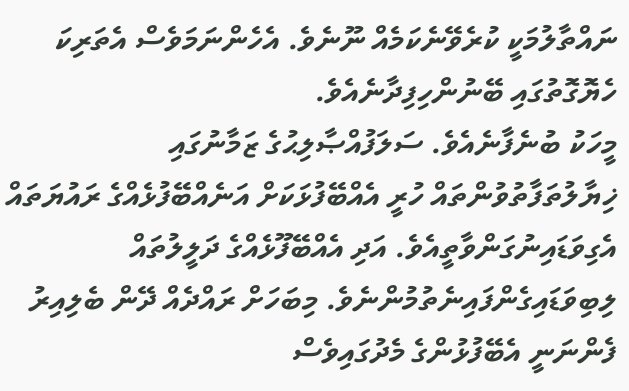ނައްތާލުމަކީ ކުރެވޭނެކަމެއް ނޫނެވެ. އެހެންނަމަވެސް އެތަރިކަ ހެޔޮގޮތުގައި ބޭނުންހިފިދާނެއެވެ.
މީހަކު ބުނެފާނެއެވެ. ސަލަފުއްޞާލިޙުގެ ޒަމާނުގައި ޚިޔާލުތަފާތުވުންތައް ހުރީ އެއްބޭފުޅަކަށް އަނެއްބޭފުޅެއްގެ ރައުޔަތައް އެގިވަޑައިނުގަންވާތީއެވެ. އަދި އެއްބޭފޫޅެއްގެ ދަލީލުތައް ލިބިވަޑައިގެންފައިނެތުމުންނެވެ. މިބަހަށް ރައްދެއް ދޭން ބެލިއިރު ފެންނަނީ އެބޭފުޅުންގެ މެދުގައިވެސް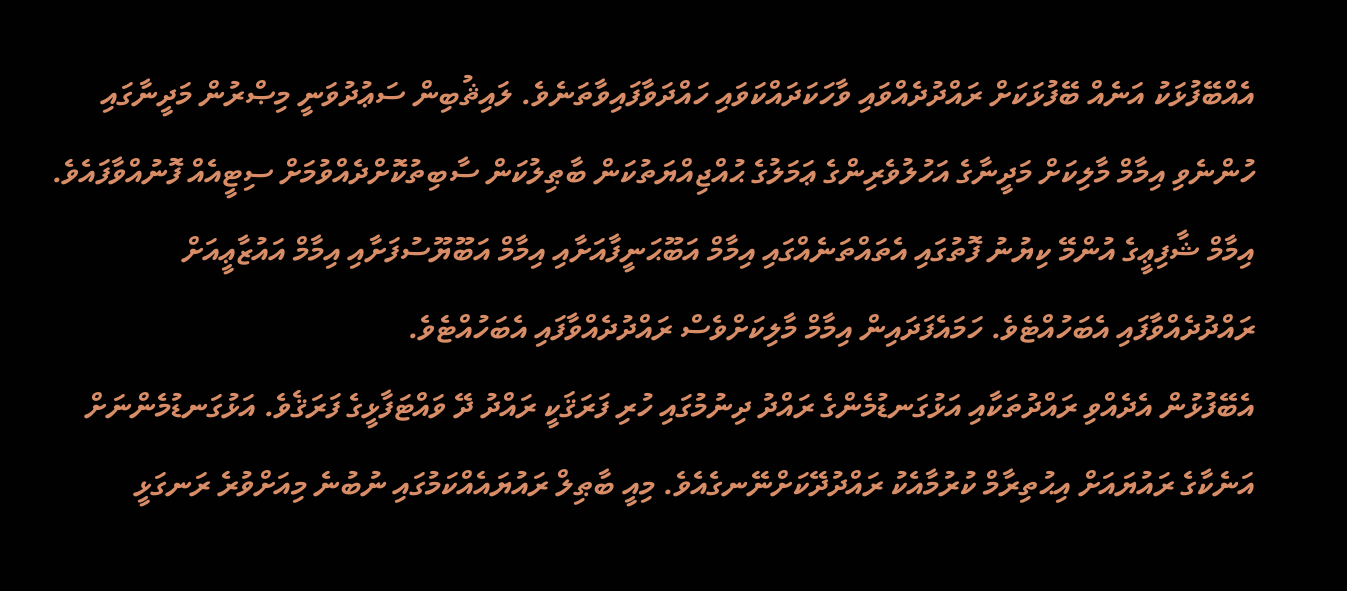އެއްބޭފުޅަކު އަނެއް ބޭފުޅަކަށް ރައްދުދެއްވައި ވާހަކަދައްކަވައި ހައްދަވާފައިވާތަނެވެ. ލައިޘުބިން ސަޢުދުވަނީ މިޞްރުން މަދީނާގައި ހުންނެވި އިމާމް މާލިކަށް މަދީނާގެ އަހުލުވެރިންގެ ޢަމަލުގެ ޙުއްޖިއްޔަތުކަން ބާޠިލުކަން ސާބިތުކޮށްދެއްވުމަށް ސިޓީއެއް ފޮނުއްވާފައެވެ. އިމާމް ޝާފިޢީގެ އުންމޭ ކިޔުނު ފޮތުގައި އެތައްތަނެއްގައި އިމާމް އަބޫޙަނީފާއަށާއި އިމާމް އަބޫޔޫސުފަށާއި އިމާމް އައުޒާޢީއަށް ރައްދުދެއްވާފައި އެބަހުއްޓެވެ. ހަމައެފަދައިން އިމާމް މާލިކަށްވެސް ރައްދުދެއްވާފައި އެބަހުއްޓެވެ.
އެބޭފުޅުން އެދެއްވި ރައްދުތަކާއި އަޅުގަނޑުމެންގެ ރައްދު ދިނުމުގައި ހުރި ފަރަޤަކީ ރައްދު ދޭ ވައްޓަފާޅީގެ ފަރަޤެވެ. އަޅުގަނޑުމެންނަށް އަނެކާގެ ރައުޔައަށް އިޙުތިރާމް ކުރުމާއެކު ރައްދުދޭކަށްނޭނގެއެވެ. މިއީ ބާޠިލް ރައުޔައެއްކަމުގައި ނުބުނެ މިއަށްވުރެ ރަނގަޅީ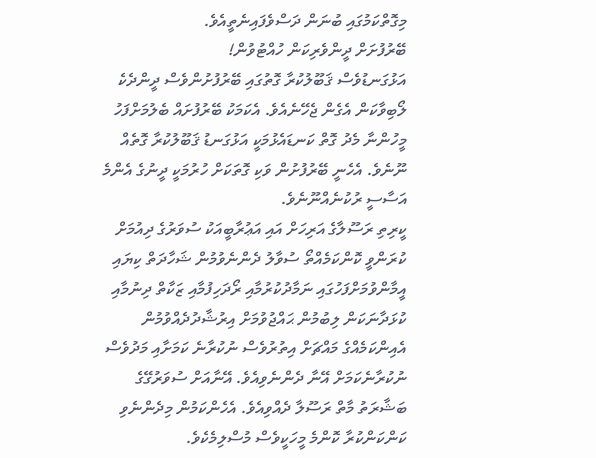މިގޮތްކަމުގައި ބުނަން ދަސްވެފައިނެތީއެވެ.
ބޭރުފުށަށް ދީންވެރިކަން ހުއްޓުވުން!
އަޅުގަނޑުވެސް ޤަބޫލުކުރާ ގޮތުގައި ބޭރުފުށުންވެސް ދީންދެކެ ލޯބިވާކަން އެގެން ޖެހޭނެއެވެ. އެކަމަކު ބޭރުފުށައް ބެލުމަށްފަހު މީހުންނާ މެދު ގޮތް ކަނޑައެޅުމަކީ އަޅުގަނޑު ޤަބޫލުކުރާ ގޮތެއް ނޫނެވެ. އެހެނީ ބޭރުފުށުން ވަކި ގޮތަކަށް ހުރުމަކީ ދީނުގެ އެންމެ އަސާސީ ރުކުނެއްނޫނެވެ.
ކީރިތި ރަސޫލާގެ އަރިހަށް އައި އަޢުރާބީއަކު ސުވަރުގެ ދިއުމަށް ކުރަންވީ ކޮންކަމެއްތޯ ސުވާލު ދެންނެވުމުން ޝަހާދަތް ކިޔައި އީމާންވުމަށްފަހުގައި ނަމާދުކުރުމާއި ރޯދަހިފުމާއި ޒަކާތް ދިނުމާއި ކުޅަދާނަކަން ލިބުމުން ޙައްޖުވުމަށް އިރުޝާދުދެއްވުމުން އެއިންކަމެއްގެ މައްޗަށް އިތުރުވެސް ނުކުރާނެ ކަމަށާއި މަދުވެސް ނުކުރާނެކަމަށް އޭނާ ދެންނެވިއެވެ. އޭނާއަށް ސުވަރުގޭގެ ބަޝާރަތު މާތް ރަސޫލާ ދެއްވިއެވެ. އެހެންކަމުން މިދެންނެވި ކަންކަންކުރާ ކޮންމެ މީހަކީވެސް މުސްލިމެކެވެ.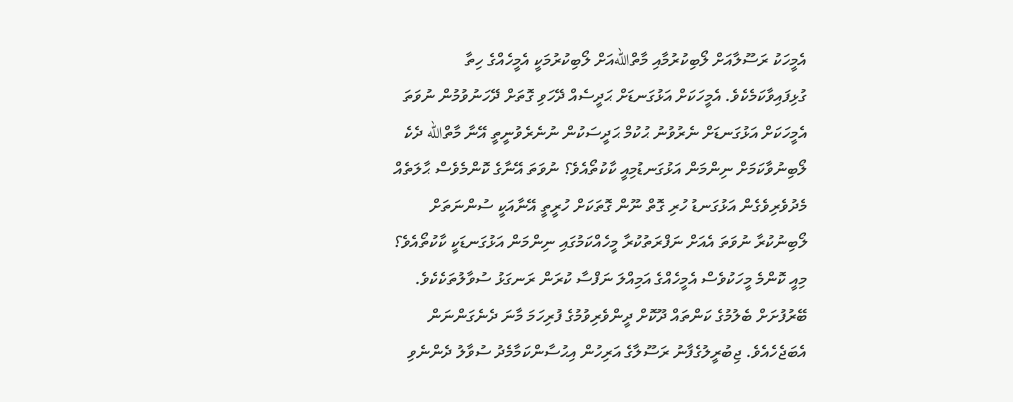އެމީހަކު ރަސޫލާއަށް ލޯބިކުރުމާއި މާތްاللهއަށް ލޯބިކުރުމަކީ އެމީހެއްގެ ހިތާ ގުޅިފައިވާކަމެކެވެ. އެމީހަކަށް އަޅުގަނޑަށް ޙަދީސެއް ދޭހަވި ގޮތަށް ދޭހަނުވުމުން ނުވަތަ އެމީހަކަށް އަޅުގަނޑަށް ނެރުވުނު ޙުކުމް ޙަދީސަކުން ނުނެރެވުނީތީ އޭނާ މާތްالله ދެކެ ލޯބިނުވާކަމަށް ނިންމަން އަޅުގަނޑުމިއީ ކާކުތޯއެވެ؟ ނުވަތަ އޭނާގެ ކޮންމެވެސް ޙާލަތެއް މެދުވެރިވެގެން އަޅުގަނޑު ހުރި ގޮތް ނޫން ގޮތަކަށް ހުރީތީ އޭނާއަކީ ސުންނަތަށް ލޯބިނުކުރާ ނުވަތަ އެއަށް ނަފްރަތުކުރާ މީހެއްކަމުގައި ނިންމަން އަޅުގަނޑަކީ ކާކުތޯއެވެ؟ މިއީ ކޮންމެ މީހަކުވެސް އެމީހެއްގެ އަމިއްލަ ނަފްސާ ކުރަން ރަނގަޅު ސުވާލުތަކެކެވެ.
ބޭރުފުށަށް ބެލުމުގެ ކަންތައް ދޫކޮށް ދީންވެރިވުމުގެ ފުރިހަމަ މާނަ ދެނެގަންނަން އެބަޖެހެއެވެ. ޖިބުރީލުގެފާނު ރަސޫލާގެ އަރިހުން އިޙުސާންކަމާމެދު ސުވާލު ދެންނެވި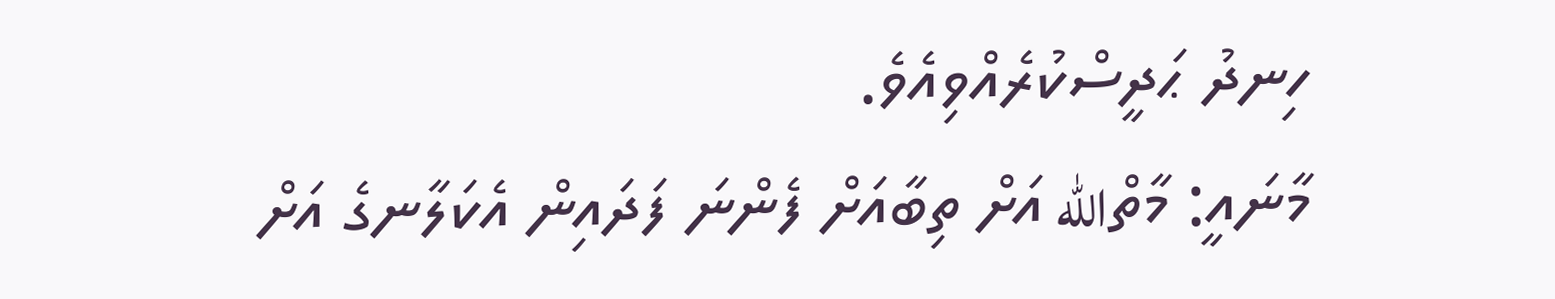ހިނދު ޙަދީސްކުރެއްވިއެވެ.
މާނައީ: މާތްالله އަށް ތިބާއަށް ފެންނަ ފަދައިން އެކަލާނގެ އަށް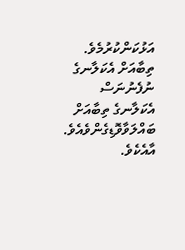އަޅުކަންކުރުމެވެ. ތިބާއަށް އެކަލާނގެ ނުފެނުނަސް އެކަލާނގެ ތިބާއަށް ބައްލަވާވޮޑިގެންވެއެވެ.
އާއެކެވެ.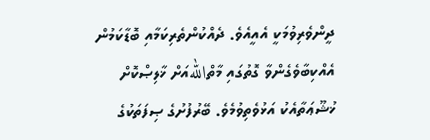ދީންވެރިވުމަކީ އެއީއެވެ. ދެއްކުންތެރިކަމާއި ބޮޑާކަމުން އެއްކިބާވެގެންވާ ގޮތުގައި މާތްاللهއަށް ޚާލިޞްކޮށް ޚުޝޫޢަތާއެކު އަޅުވެތިވުމެވެ. ބޭރުފުށުގެ ޞިފަތަކުގެ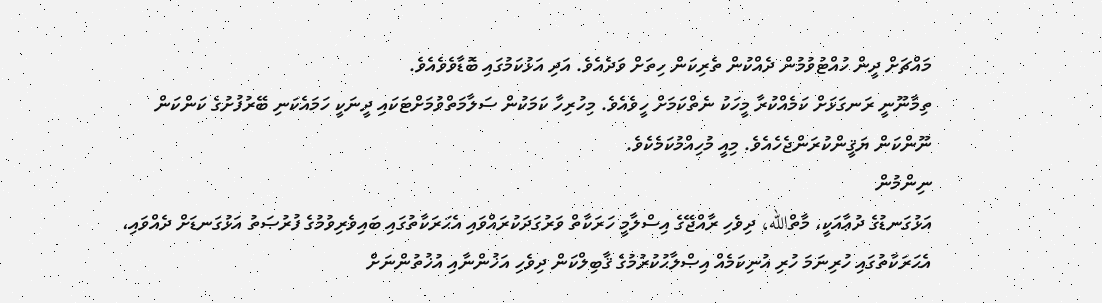މައްޗަށް ދީން ހުއްޓުވުމުން ދެއްކުން ތެރިކަން ހިތަށް ވަދެއެވެ. އަދި އަޅުކަމުގައި ބޮޑާވެވެއެވެ.
ތިމާނޫނީ ރަނގަޅަށް ކަމެއްކުރާ މީހަކު ނެތްކަމަށް ހީވެއެވެ. މިހުރިހާ ކަމަކުން ސަލާމަތްވުމަށްޓަކައި ދީނަކީ ހަމައެކަނި ބޭރުފުށުގެ ކަންކަން ނޫންކަން ޔަޤީންކުރަންޖެހެއެވެ. މިއީ މުހިއްމުކަމެކެވެ.
ނިންމުން
އަޅުގަނޑުގެ ދުޢާއަކީ، މާތްالله، ދިވެހި ރާއްޖޭގެ އިސްލާމީ ހަރަކާތް ވަރުގަދަކުރައްވައި އެޙަރަކާތުގައި ބައިވެރިވުމުގެ ފުރުޞަތު އަޅުގަނޑަށް ދެއްވައި، އެޙަރަކާތުގައި ހުރިނަމަ ހުރި އުނިކަމެއް އިޞްލާޙުކުރުމުގެ ޤާބިލްކަން ދިވެހި އަޚުންނާއި އުޚުތުންނަށް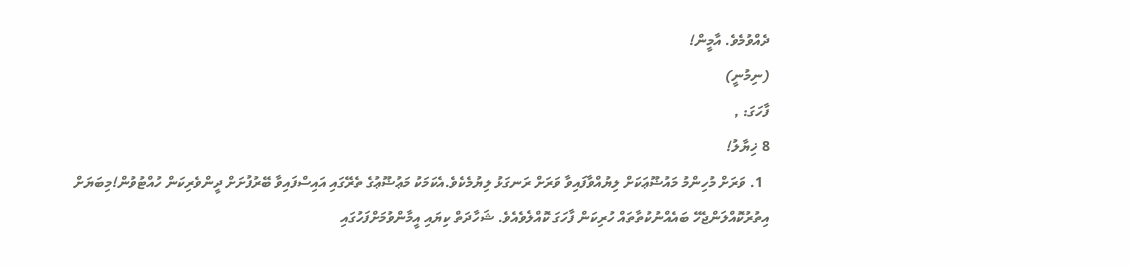ދެއްވުމެވެ. އާމީން!
(ނިމުނީ)
ފާހަގަ: ,
8 ޚިޔާލު!
  1. ވަރަށް މުހިންމު މައުޟޫޢަކަށް ލިޔުއްވާފައިވާ ވަރަށް ރަނގަޅު ލިޔުމެކެވެ.އެކަމަކު މަޢުޟޫޢުގެ ތެރޭގައި އައިސްފައިވާ ބޭރުފުށަށް ދީންވެރިކަން ހުއްޓުވުން!މިބަޔަށް އިތުރުކޮއްލަންޖެހޭ ބައެއްނުކުތާތައް ހުރިކަން ފާހަގަ ކޮއްލެވެއެވެ. ޝަހާދަތް ކިޔައި އީމާންވުމަށްފަހުގައި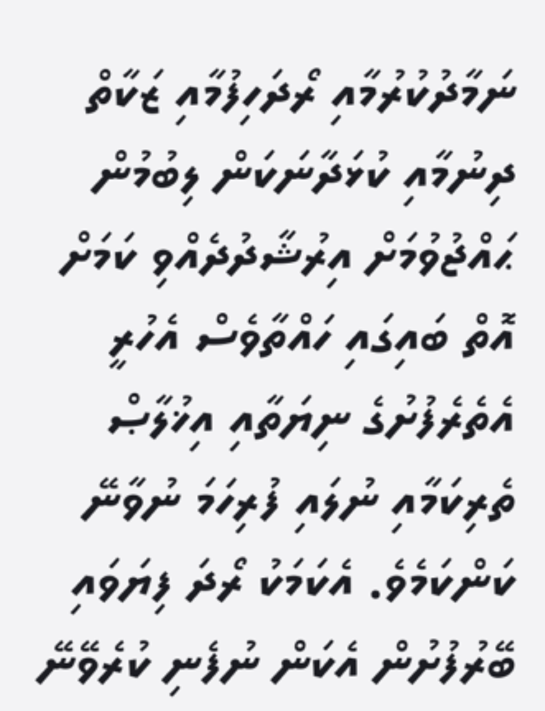ނަމާދުކުރުމާއި ރޯދަހިފުމާއި ޒަކާތް ދިނުމާއި ކުޅަދާނަކަން ލިބުމުން ޙައްޖުވުމަށް އިރުޝާދުދެއްވި ކަމަށް އޮތް ބައިގައި ހައްތާވެސް އެހުރީ އެތެރެފުށުގެ ނިޔަތާއި އިޚުލާޞް ތެރިކަމާއި ނުލައި ފުރިހަމަ ނުވާނޭ ކަންކަމެވެ. އެކަމަކު ރޯދަ ފިޔަވައި ބޭރުފުށުން އެކަން ނުފެނި ކުރެވޭނޭ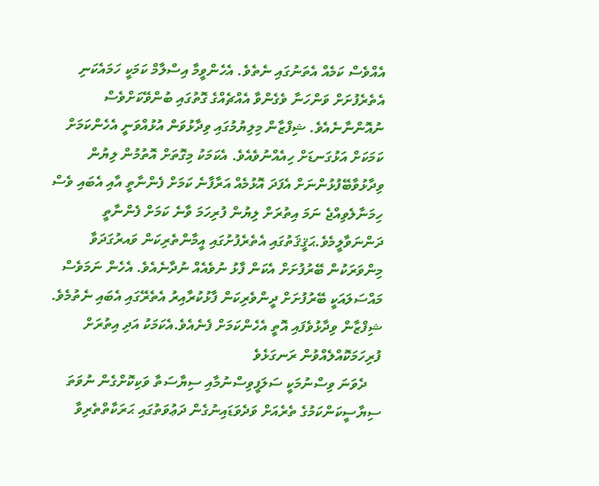އެއްވެސް ކަމެއް އެތަނުގައި ނެތެވެ. އެހެންވީމާ އިސްލާމް ކަމަކީ ހަމައެކަނި އެތެރެފުށަށް ވަންހަނާ ވެގެންވާ އެއްޗެއްގެ ގޮތުގައި ބުންވޭކަށްވެސް ނުއޮންނާނެއެވެ. ޝިފްޒާން މިލިޔުމުގައި ވިދާޅުވަން އުޅުއްވަނީ އެހެންކަމަށް ކަމަކަށް އަޅުގަނޑަށް ހިއެއްނުވެއެވެ. އެކަމަކު މިގޮތަށް އޮތުމުން ލިޔުން ވިދާޅުވާބޭފުޅުންނަށް އެފަދަ އޮޅުމެއް އަރާފާނެ ކަމަށް ފެންނާތީ އާއި އެބައި ވެސް ހިމަނާލެވިއްޖެ ނަމަ އިތުރަށް ލިޔުން ފުރިހަމަ ވާނެ ކަމަށް ފެންނާތީ ދަންނަވާލީމެވެ.ޙަޤީޤަތުގައި އެތެރެފުށުގައި އީމާންތެރިކަން ވައރުގަދަވާ މިންވަރަކުން ބޭރުފުށަށް އެކަން ފާޅު ނުވެއެއް ނުދާނެއެވެ. އެހެން ނަމަވެސް މައްސަލައަކީ ބޭރުފުށަށް ދީންވެރިކަން ފާޅުކުރާއިރު އެތެރޭގައި އެބައި ނެތުމެވެ. ޝިފްޒާން ވިދާޅުވެފައި އޮތީ އެހެންކަމަށް ފެނެއެވެ.އެކަމަކު އަދި އިތުރަށް ފުރިހަމަކޮއްލެއްވުން ރަނގަޅެވެ
    ދެވަނަ ވިސްނުމަކީ ސަލަފީވިސްނުމާއި ސިޔާސަތާ ވަކިކޮށްގެން ނުވަތަ ސިޔާސީކަންކަމުގެ ތެރެއަށް ވަދެވަޑައިނުގެން ދަޢުވަތުގައި ޙަރަކާތްތެރިވާ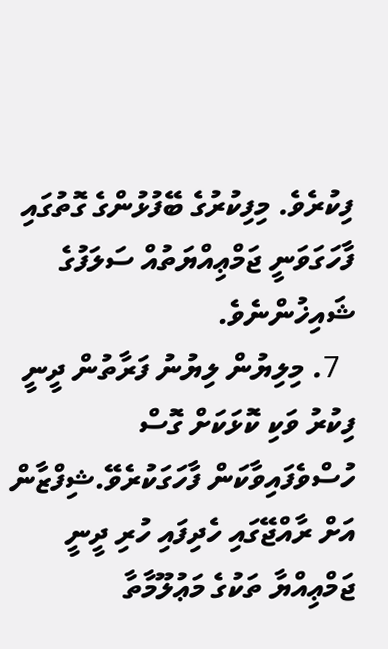ފިކުރެވެ. މިފިކުރުގެ ބޭފުޅުންގެ ގޮތުގައި ފާހަގަވަނީ ޖަމްޢިއްޔަތުއް ސަލަފުގެ ޝައިޚުންނެވެ.
  7. މިލިޔުން ލިޔުނު ފަރާތުން ދީނީ ފިކުރު ވަކި ކޮޅަކަށް ގޮސް ހުސްވެފައިވާކަން ފާހަގަކުރެވޭ.ޝިފްޒާން އަށް ރާއްޖޭގައި ހެދިފައި ހުރި ދީނީ ޖަމްޢިއްޔާ ތަކުގެ މަޢުލޫމާތާ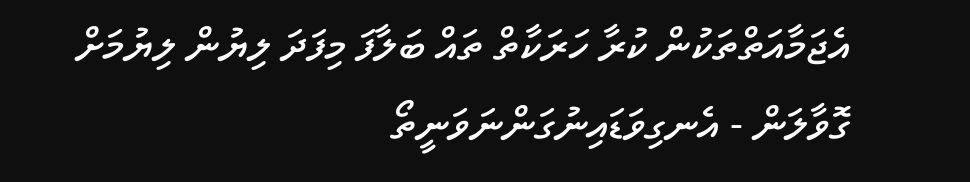އެޖަމާއަތްތަކުން ކުރާ ހަރަކާތް ތައް ބަލާފަ މިފަދަ ލިޔުން ލިޔުމަށް ގޮވާލަން - އެނގިވަޑައިނުގަންނަވަނީތޯ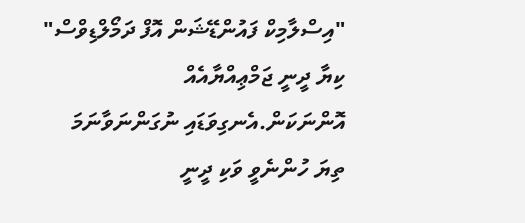"އިސްލާމިކް ފައުންޑޭޝަން އޮފް ދަމޯލްޑިވްސް" ކިޔާ ދީނީ ޖަމްޢިއްޔާއެއް އޮންނަކަން.އެނގިވަޑައި ނުގަންނަވާނަމަ ތިޔަ ހުންނެވީ ވަކި ދީނީ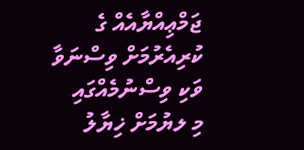ޖަމްޢިއްޔާއެއް ގެ ކުރިއެރުމަށް ވިސްނަވާ ވަކި ވިސްނުމެއްގައި
މި ލޔުމަށް ޚިޔާލު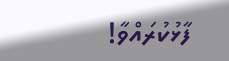ފާޅުކުރައްވާ!